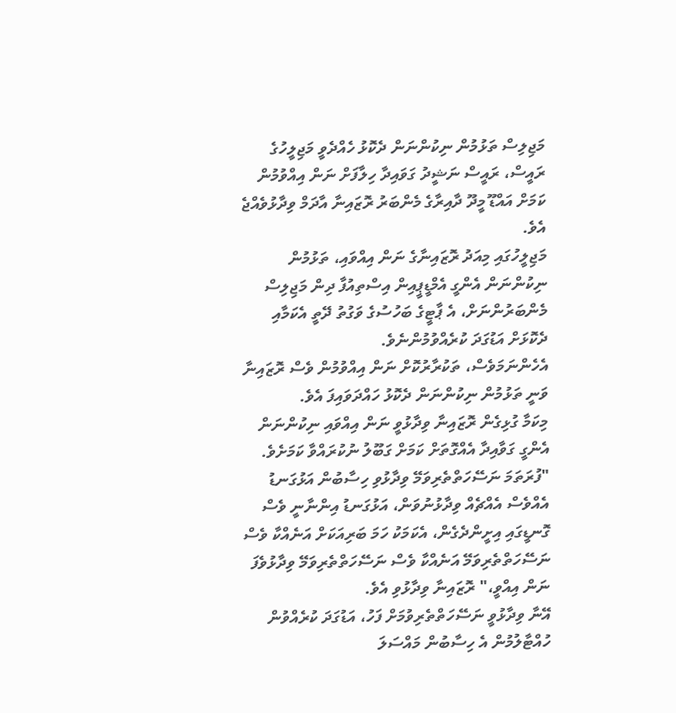މަޖިލިސް ތަޅުމުން ނިކުންނަން ދެކޮޅު ހެއްދެވީ މަޖިލީހުގެ ރައީސް، ރައީސް ނަޝީދު ގަވައިދާ ހިލާފަށް ނަން އިއްވުމުން ކަމަށް އައްޑޫ މީދޫ ދާއިރާގެ މެންބަރު ރޮޒައިނާ އާދަމް ވިދާޅުވެއްޖެ އެވެ.
މަޖިލީހުގައި މިއަދު ރޮޒައިނާގެ ނަން އިއްވައި، ތަޅުމުން ނިކުންނަން އެންގީ އެމްޑީޕީއިން އިސްތިއުފާ ދިން މަޖިލިސް މެންބަރުންނަށް، އެ ޕާޓީގެ ބަހުސުގެ ވަގުތު ދޭތީ އެކަމާއި ދެކޮޅަށް އަޑުގަދަ ކުރެއްވުމުންނެވެ.
އެހެންނަމަވެސް، ތަކުރާރުކޮށް ނަން އިއްވުމުން ވެސް ރޮޒައިނާ ވަނީ ތަޅުމުން ނިކުންނަން ދެކޮޅު ހައްދަވައިފަ އެވެ.
މިކަމާ ގުޅިގެން ރޮޒައިނާ ވިދާޅުވީ ނަން އިއްވައި ނިކުންނަން އެންގީ ގަވާއިދާ އެއްގޮތަށް ކަމަށް ގަބޫލު ނުކުރައްވާ ކަމަށެވެ.
"ފުރަތަމަ ނަސޭހަތްތެރިވަމޭ ވިދާޅުވި ހިސާބުން އަޅުގަނޑު އެއްވެސް އެއްޗެއް ވިދާޅުނުވަން، އަޅުގަނޑު އިންނާނީ ވެސް ގޮނޑީގައި އިށީންދެގެން، އެކަމަކު ހަމަ ބަރިއަކަށް އަނެއްކާ ވެސް ނަސޭހަތްތެރިވަމޭ އަނެއްކާ ވެސް ނަސޭހަތްތެރިވަމޭ ވިދާޅުވެފަ ނަން އިއްވީ،" ރޮޒައިނާ ވިދާޅުވި އެވެ.
އޭނާ ވިދާޅުވީ ނަސޭހަތްތެރިވުމަށް ފަހު، އަޑުގަދަ ކުރެއްވުން ހުއްޓާލުމުން އެ ހިސާބުން މައްސަލަ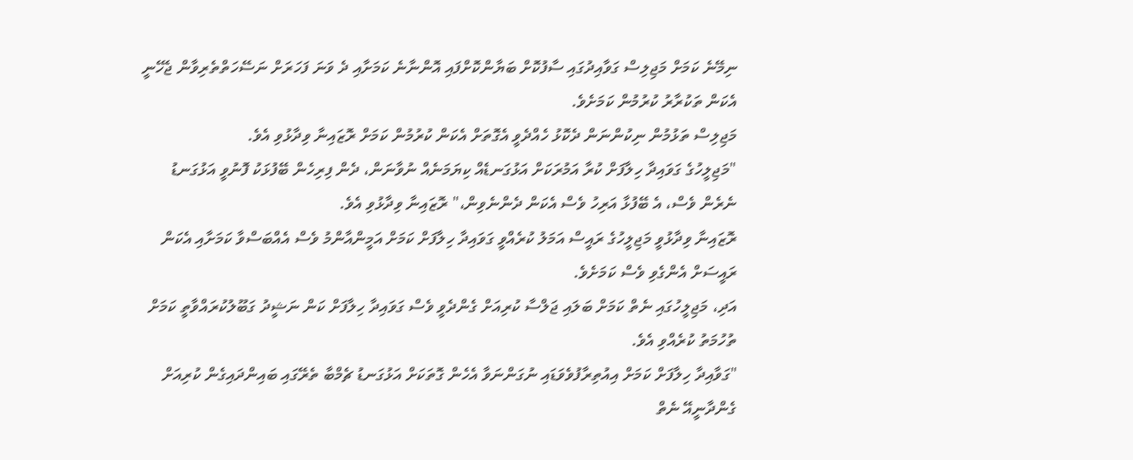ނިމޭނެ ކަމަށް މަޖިލިސް ގަވާއިދުގައި ސާފުކޮށް ބަޔާންކޮށްފައި އޮންނާނެ ކަމަށާއި ދެ ވަނަ ފަހަރަށް ނަސޭހަތްތެރިވާން ޖެހޭނީ އެކަން ތަކުރާރު ކުރުމުން ކަމަށެވެ.
މަޖިލިސް ތަޅުމުން ނިކުންނަން ދެކޮޅު ހެއްދެވީ އެގޮތަށް އެކަން ކުރުމުން ކަމަށް ރޮޒައިނާ ވިދާޅުވި އެވެ.
"މަޖިލީހުގެ ގަވައިދާ ހިލާފަށް ކުރާ އަމުރަކަށް އަޅުގަނޑެއް ކިޔަމަނެއް ނުވާނަން، ދެން ފިރިހެން ބޭފުޅަކު ފޮނުވީ އަޅުގަނޑު ނެރެން ވެސް، އެ ބޭފުޅާ އަރިހު ވެސް އެކަން ދެންނެވިން،" ރޮޒައިނާ ވިދާޅުވި އެވެ.
ރޮޒައިނާ ވިދާޅުވީ މަޖިލީހުގެ ރައީސް އަމަލު ކުރެއްވީ ގަވައިދާ ހިލާފަށް ކަމަށް އަމީންއާންމު ވެސް އެއްބަސްވާ ކަމަށާއި އެކަން ރައީސަށް އެންގެވި ވެސް ކަމަށެވެ.
އަދި، މަޖިލީހުގައި ނެތް ކަމަށް ބަލައި ޖަލްސާ ކުރިއަށް ގެންދެވީ ވެސް ގަވައިދާ ހިލާފަށް ކަން ނަޝީދު ގަބޫލުކުރައްވާތީ ކަމަށް ތުހުމަތު ކުރެއްވި އެވެ.
"ގަވާއިދާ ހިލާފަށް ކަމަށް އިއުތިރާފުވެވަޑައި ނުގަންނަވާ އެހެން ގޮތަކަށް އަޅުގަނޑު ޗެމްބާ ތެރޭގައި ބައިންދައިގެން ކުރިއަށް ގެންދާނީއޭ ނެތް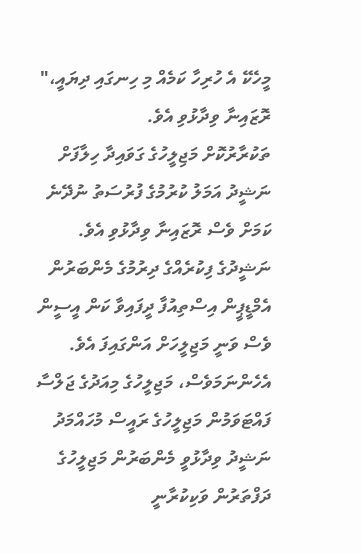މީހެކޭ އެ ހުރިހާ ކަމެއް މި ހިނގައި ދިޔައީ،" ރޮޒައިނާ ވިދާޅުވި އެވެ.
ތަކުރާރުކޮށް މަޖިލީހުގެ ގަވައިދާ ހިލާފަށް ނަޝީދު އަމަލު ކުރުމުގެ ފުރުސަތު ނުދޭނެ ކަމަށް ވެސް ރޮޒައިނާ ވިދާޅުވި އެވެ.
ނަޝީދުގެ ފިކުރެއްގެ ދިރުމުގެ މެންބަރުން އެމްޑީޕީން އިސްތިއުފާ ދީފައިވާ ކަން އީސީން ވެސް ވަނީ މަޖިލީހަށް އަންގައިފަ އެވެ.
އެހެންނަމަވެސް، މަޖިލީހުގެ މިއަދުގެ ޖަލްސާ ފައްޓަވަމުން މަޖިލީހުގެ ރައީސް މުހައްމަދު ނަޝީދު ވިދާޅުވީ މެންބަރުން މަޖިލީހުގެ ދަފްތަރުން ވަކިކުރާނީ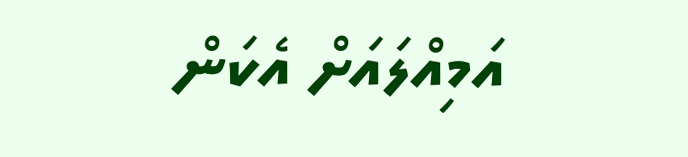އަމިއްލައަށް އެކަން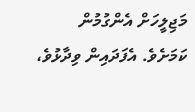މަޖިލީހަށް އެންގުމުން ކަމަށެވެ. އެފަދައިން ވިދާޅުވެ،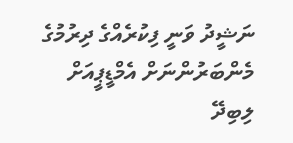ނަޝީދު ވަނީ ފިކުރެއްގެ ދިރުމުގެ މެންބަރުންނަށް އެމްޑީޕީއަށް ލިބިދޭ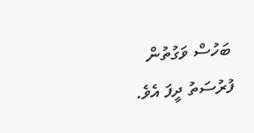ބަހުސް ވަގުތުން ފުރުސަތު ދީފަ އެވެ.